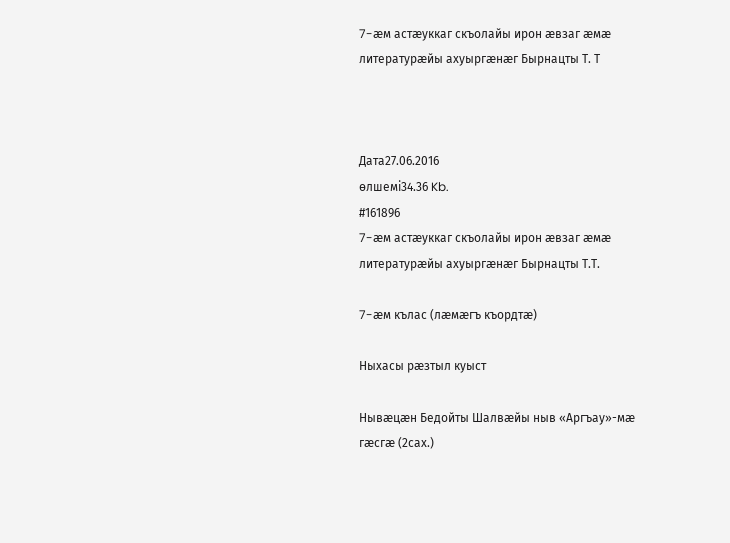7-æм астæуккаг скъолайы ирон æвзаг æмæ литературæйы ахуыргæнæг Бырнацты Т. Т



Дата27.06.2016
өлшемі34.36 Kb.
#161896
7-æм астæуккаг скъолайы ирон æвзаг æмæ литературæйы ахуыргæнæг Бырнацты Т.Т.

7-æм кълас (лæмæгъ къордтæ)

Ныхасы рæзтыл куыст

Нывæцæн Бедойты Шалвæйы ныв «Аргъау»-мæ гæсгæ (2сах.)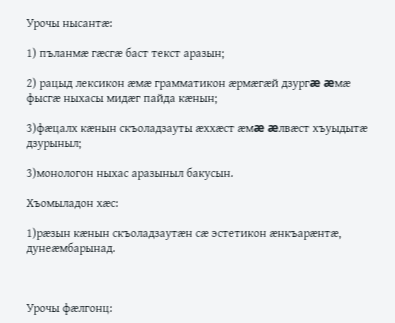Урочы нысантæ:

1) пъланмæ гæсгæ баст текст аразын;

2) рацыд лексикон æмæ грамматикон æрмæгæй дзургæ æмæ фысгæ ныхасы мидæг пайда кæнын;

3)фæцалх кæнын скъоладзауты æххæст æмæ æлвæст хъуыдытæ дзурыныл;

3)монологон ныхас аразыныл бакусын.

Хъомыладон хæс:

1)рæзын кæнын скъоладзаутæн сæ эстетикон æнкъарæнтæ, дунеæмбарынад.



Урочы фæлгонц: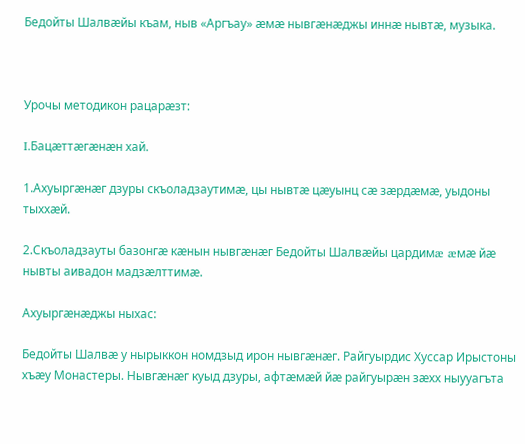Бедойты Шалвæйы къам, ныв «Аргъау» æмæ нывгæнæджы иннæ нывтæ, музыка.



Урочы методикон рацарæзт:

I.Бацæттæгæнæн хай.

1.Ахуыргæнæг дзуры скъоладзаутимæ, цы нывтæ цæуынц сæ зæрдæмæ, уыдоны тыххæй.

2.Скъоладзауты базонгæ кæнын нывгæнæг Бедойты Шалвæйы цардимæ æмæ йæ нывты аивадон мадзæлттимæ.

Ахуыргæнæджы ныхас:

Бедойты Шалвæ у нырыккон номдзыд ирон нывгæнæг. Райгуырдис Хуссар Ирыстоны хъæу Монастеры. Нывгæнæг куыд дзуры, афтæмæй йæ райгуырæн зæхх ныууагъта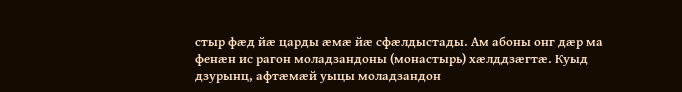стыр фæд йæ царды æмæ йæ сфæлдыстады. Ам абоны онг дæр ма фенæн ис рагон моладзандоны (монастырь) хæлддзæгтæ. Куыд дзурынц, афтæмæй уыцы моладзандон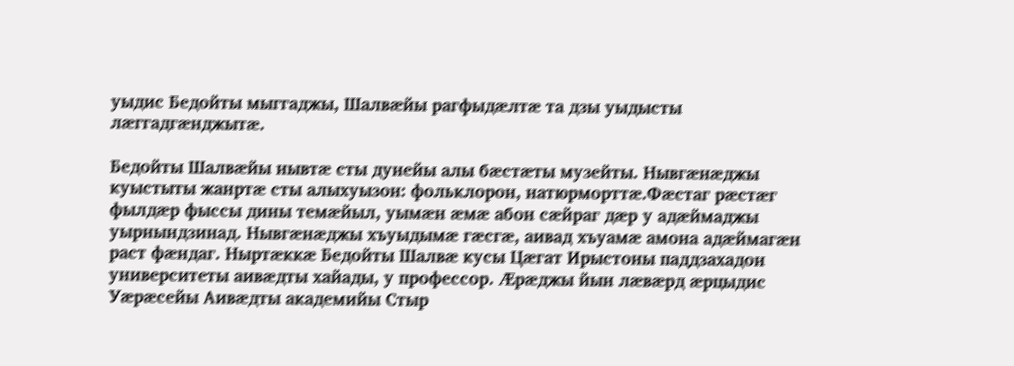уыдис Бедойты мыггаджы, Шалвæйы рагфыдæлтæ та дзы уыдысты лæггадгæнджытæ.

Бедойты Шалвæйы нывтæ сты дунейы алы бæстæты музейты. Нывгæнæджы куыстыты жанртæ сты алыхуызон: фольклорон, натюрморттæ.Фæстаг рæстæг фылдæр фыссы дины темæйыл, уымæн æмæ абон сæйраг дæр у адæймаджы уырнындзинад. Нывгæнæджы хъуыдымæ гæсгæ, аивад хъуамæ амона адæймагæн раст фæндаг. Ныртæккæ Бедойты Шалвæ кусы Цæгат Ирыстоны паддзахадон университеты аивæдты хайады, у профессор. Æрæджы йын лæвæрд æрцыдис Уæрæсейы Аивæдты академийы Стыр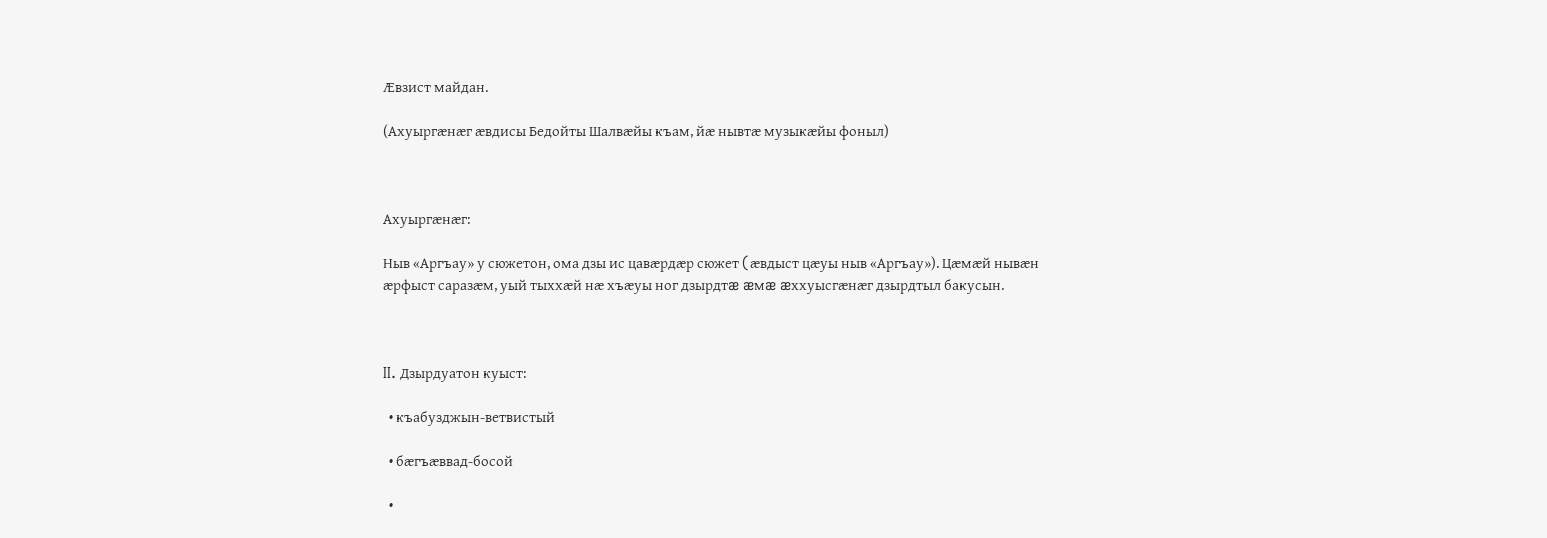Æвзист майдан.

(Ахуыргæнæг æвдисы Бедойты Шалвæйы къам, йæ нывтæ музыкæйы фоныл)



Ахуыргæнæг:

Ныв «Аргъау» у сюжетон, ома дзы ис цавæрдæр сюжет (æвдыст цæуы ныв «Аргъау»). Цæмæй нывæн æрфыст саразæм, уый тыххæй нæ хъæуы ног дзырдтæ æмæ æххуысгæнæг дзырдтыл бакусын.



II. Дзырдуатон куыст:

  • къабузджын-ветвистый

  • бæгъæввад-босой

  •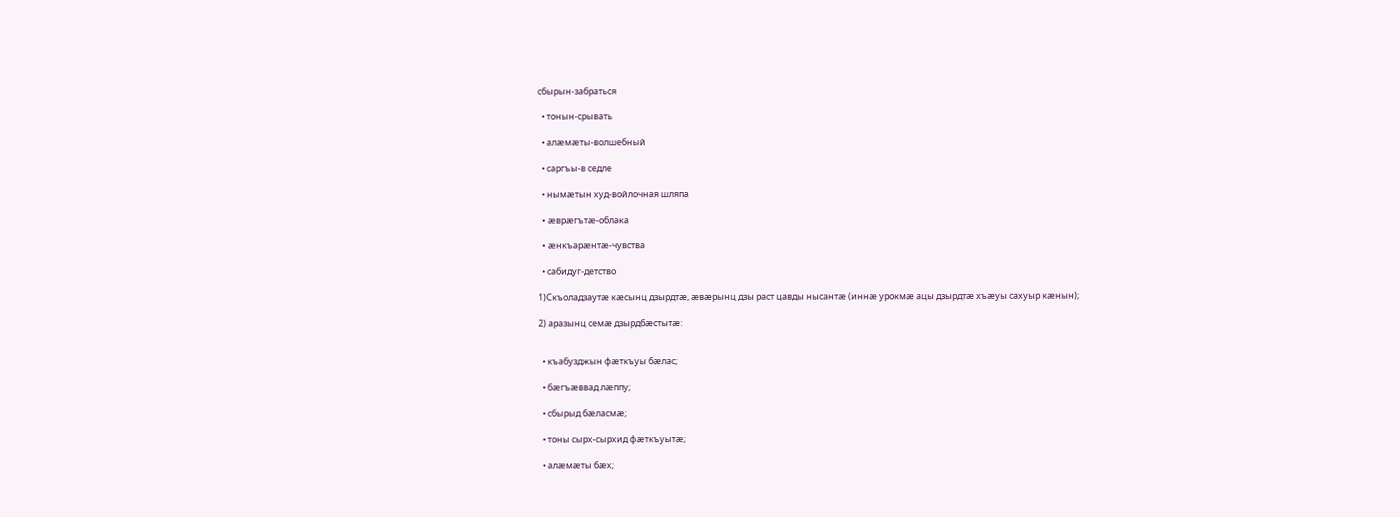сбырын-забраться

  • тонын-срывать

  • алæмæты-волшебный

  • саргъы-в седле

  • нымæтын худ-войлочная шляпа

  • æврæгътæ-облака

  • æнкъарæнтæ-чувства

  • сабидуг-детство

1)Скъоладзаутæ кæсынц дзырдтæ, æвæрынц дзы раст цавды нысантæ (иннæ урокмæ ацы дзырдтæ хъæуы сахуыр кæнын);

2) аразынц семæ дзырдбæстытæ:


  • къабузджын фæткъуы бæлас;

  • бæгъæввад лæппу;

  • сбырыд бæласмæ;

  • тоны сырх-сырхид фæткъуытæ;

  • алæмæты бæх;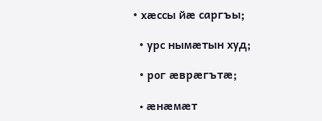• хæссы йæ саргъы;

  • урс нымæтын худ;

  • рог æврæгътæ;

  • æнæмæт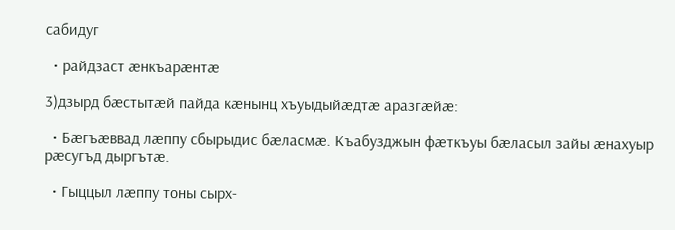сабидуг

  • райдзаст æнкъарæнтæ

3)дзырд бæстытæй пайда кæнынц хъуыдыйæдтæ аразгæйæ:

  • Бæгъæввад лæппу сбырыдис бæласмæ. Къабузджын фæткъуы бæласыл зайы æнахуыр рæсугъд дыргътæ.

  • Гыццыл лæппу тоны сырх-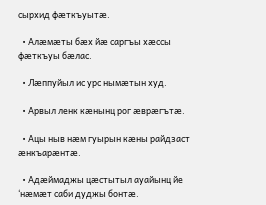сырхид фæткъуытæ.

  • Алæмæты бæх йæ саргъы хæссы фæткъуы бæлас.

  • Лæппуйыл ис урс нымæтын худ.

  • Арвыл ленк кæнынц рог æврæгътæ.

  • Ацы ныв нæм гуырын кæны райдзаст æнкъарæнтæ.

  • Адæймаджы цæстытыл ауайынц йе ‘нæмæт саби дуджы бонтæ.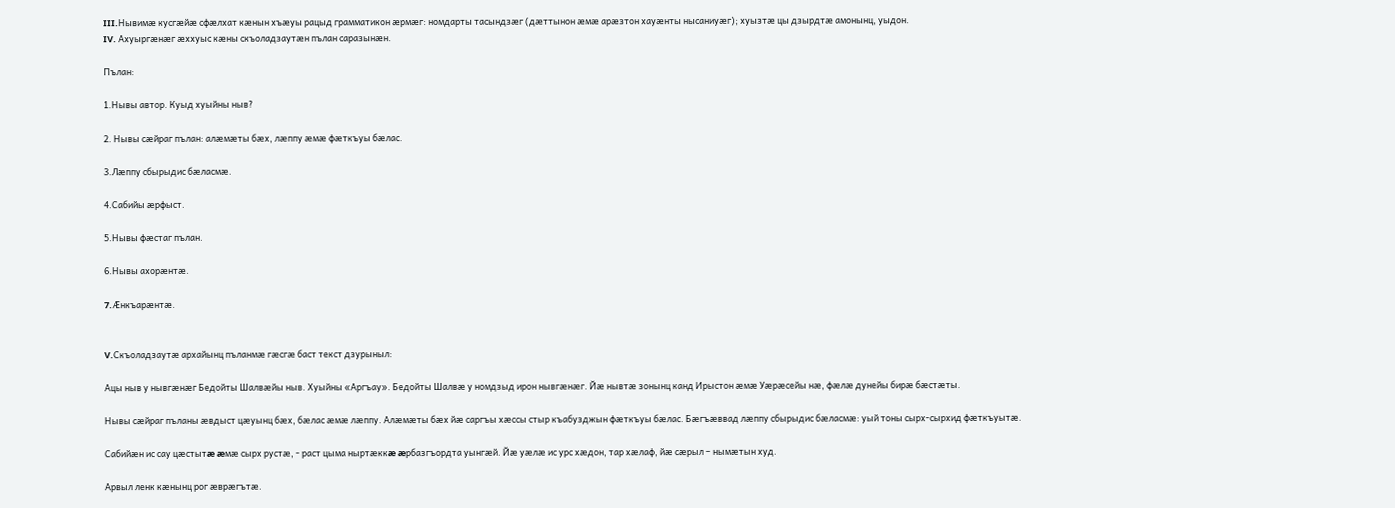III.Нывимæ кусгæйæ сфæлхат кæнын хъæуы рацыд грамматикон æрмæг: номдарты тасындзæг (дæттынон æмæ арæзтон хауæнты нысаниуæг); хуызтæ цы дзырдтæ амонынц, уыдон.
IV. Ахуыргæнæг æххуыс кæны скъоладзаутæн пълан саразынæн.

Пълан:

1.Нывы автор. Куыд хуыйны ныв?

2. Нывы сæйраг пълан: алæмæты бæх, лæппу æмæ фæткъуы бæлас.

3.Лæппу сбырыдис бæласмæ.

4.Сабийы æрфыст.

5.Нывы фæстаг пълан.

6.Нывы ахорæнтæ.

7.Æнкъарæнтæ.


V.Скъоладзаутæ архайынц пъланмæ гæсгæ баст текст дзурыныл:

Ацы ныв у нывгæнæг Бедойты Шалвæйы ныв. Хуыйны «Аргъау». Бедойты Шалвæ у номдзыд ирон нывгæнæг. Йæ нывтæ зонынц канд Ирыстон æмæ Уæрæсейы нæ, фæлæ дунейы бирæ бæстæты.

Нывы сæйраг пъланы æвдыст цæуынц бæх, бæлас æмæ лæппу. Алæмæты бæх йæ саргъы хæссы стыр къабузджын фæткъуы бæлас. Бæгъæввад лæппу сбырыдис бæласмæ: уый тоны сырх-сырхид фæткъуытæ.

Сабийæн ис сау цæстытæ æмæ сырх рустæ, - раст цыма ныртæккæ æрбазгъордта уынгæй. Йæ уæлæ ис урс хæдон, тар хæлаф, йæ сæрыл – нымæтын худ.

Арвыл ленк кæнынц рог æврæгътæ.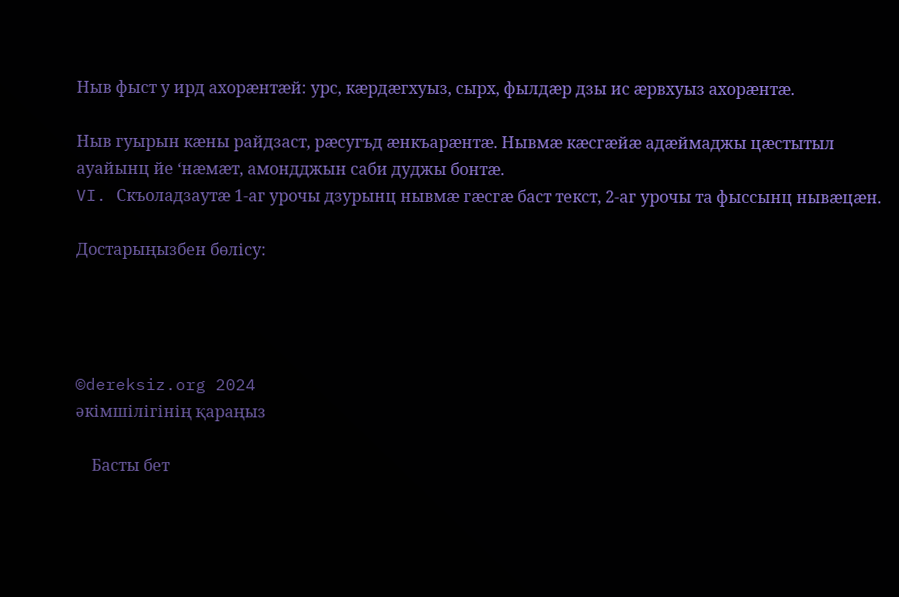Ныв фыст у ирд ахорæнтæй: урс, кæрдæгхуыз, сырх, фылдæр дзы ис æрвхуыз ахорæнтæ.

Ныв гуырын кæны райдзаст, рæсугъд æнкъарæнтæ. Нывмæ кæсгæйæ адæймаджы цæстытыл ауайынц йе ‘нæмæт, амондджын саби дуджы бонтæ.
VI. Скъоладзаутæ 1-аг урочы дзурынц нывмæ гæсгæ баст текст, 2-аг урочы та фыссынц нывæцæн.

Достарыңызбен бөлісу:




©dereksiz.org 2024
әкімшілігінің қараңыз

    Басты бет